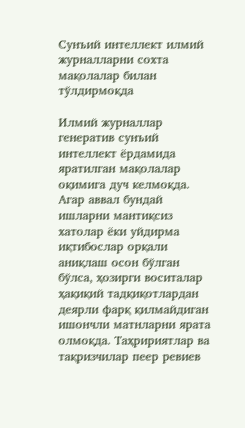Сунъий интеллект илмий журналларни сохта мақолалар билан тўлдирмоқда

Илмий журналлар генератив сунъий интеллект ёрдамида яратилган мақолалар оқимига дуч келмоқда. Агар аввал бундай ишларни мантиқсиз хатолар ёки уйдирма иқтибослар орқали аниқлаш осон бўлган бўлса, ҳозирги воситалар ҳақиқий тадқиқотлардан деярли фарқ қилмайдиган ишончли матнларни ярата олмоқда. Таҳририятлар ва тақризчилар пеер ревиев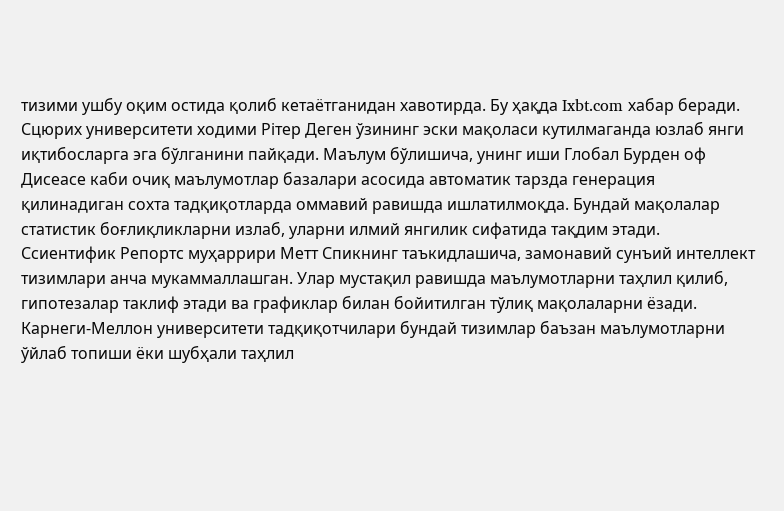тизими ушбу оқим остида қолиб кетаётганидан хавотирда. Бу ҳақда Ixbt.com хабар беради.
Сцюрих университети ходими Piтер Деген ўзининг эски мақоласи кутилмаганда юзлаб янги иқтибосларга эга бўлганини пайқади. Маълум бўлишича, унинг иши Глобал Бурден оф Дисеасе каби очиқ маълумотлар базалари асосида автоматик тарзда генерация қилинадиган сохта тадқиқотларда оммавий равишда ишлатилмоқда. Бундай мақолалар статистик боғлиқликларни излаб, уларни илмий янгилик сифатида тақдим этади.
Ссиентифик Репортс муҳаррири Метт Спикнинг таъкидлашича, замонавий сунъий интеллект тизимлари анча мукаммаллашган. Улар мустақил равишда маълумотларни таҳлил қилиб, гипотезалар таклиф этади ва графиклар билан бойитилган тўлиқ мақолаларни ёзади. Карнеги-Меллон университети тадқиқотчилари бундай тизимлар баъзан маълумотларни ўйлаб топиши ёки шубҳали таҳлил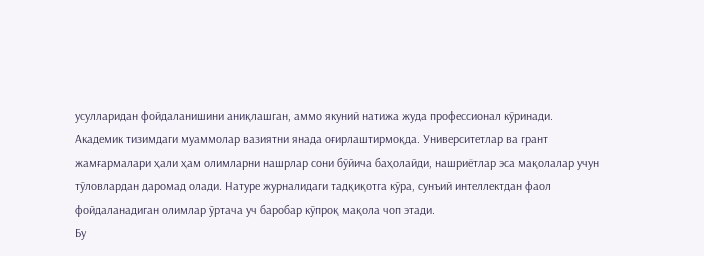усулларидан фойдаланишини аниқлашган, аммо якуний натижа жуда профессионал кўринади.
Академик тизимдаги муаммолар вазиятни янада оғирлаштирмоқда. Университетлар ва грант жамғармалари ҳали ҳам олимларни нашрлар сони бўйича баҳолайди, нашриётлар эса мақолалар учун тўловлардан даромад олади. Натуре журналидаги тадқиқотга кўра, сунъий интеллектдан фаол фойдаланадиган олимлар ўртача уч баробар кўпроқ мақола чоп этади.
Бу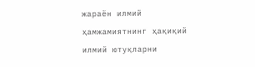жараён илмий ҳамжамиятнинг ҳақиқий илмий ютуқларни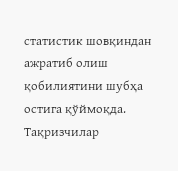статистик шовқиндан ажратиб олиш қобилиятини шубҳа остига қўймоқда. Тақризчилар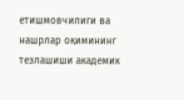етишмовчилиги ва нашрлар оқимининг тезлашиши академик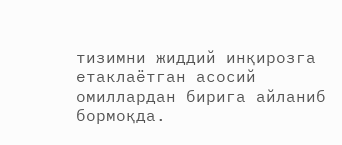тизимни жиддий инқирозга етаклаётган асосий омиллардан бирига айланиб бормоқда.